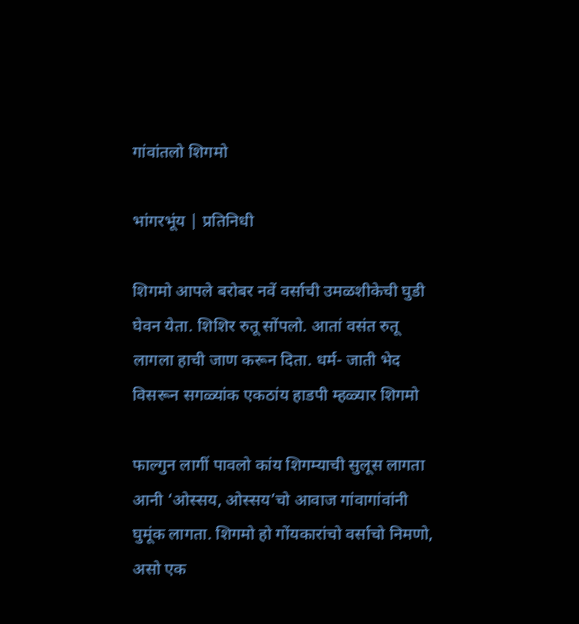गांवांतलो शिगमो

भांगरभूंय | प्रतिनिधी

शिगमो आपले बरोबर नवें वर्साची उमळशीकेची घुडी घेवन येता. शिशिर रुतू सोंपलो. आतां वसंत रुतू लागला हाची जाण करून दिता. धर्म- जाती भेद विसरून सगळ्यांक एकठांय हाडपी म्हळ्यार शिगमो

फाल्गुन लागीं पावलो कांय शिगम्याची सुलूस लागता आनी ‘ओस्सय, ओस्सय’चो आवाज गांवागांवांनी घुमूंक लागता. शिगमो हो गोंयकारांचो वर्साचो निमणो, असो एक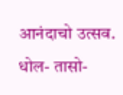आनंदाचो उत्सव. धोल- तासो-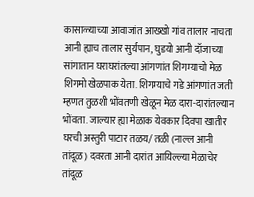कासाळ्याच्या आवाजांत आख्खो गांव तालार नाचता आनी ह्याच तालार सुर्यपान, घुडयो आनी दॉजाच्या सांगातान घराघरांतल्या आंगणांत शिगम्याचो मेळ शिगमो खेळपाक येता. शिगम्याचे गडे आंगणांत जती म्हणत तुळशी भोंवतणी खेळून मेळ दारा-दारांतल्यान भोंवता. जाल्यार ह्या मेळाक येवकार दिवपा खातीर घरची अस्तुरी पाटार तळय/ तळी (नाल्ल आनी तांदूळ) दवरता आनी दारांत आयिल्ल्या मेळाचेर तांदूळ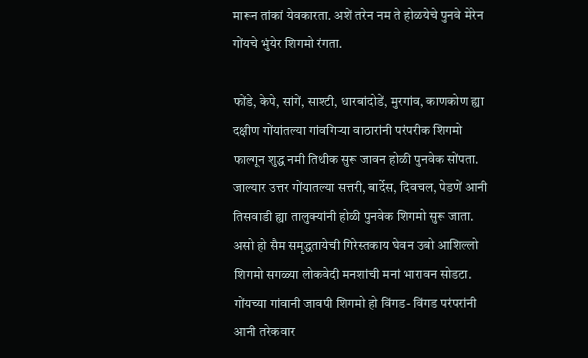मारून तांकां येवकारता. अशें तरेन नम ते होळयेचे पुनवे मेरेन गोंयचे भुंयेर शिगमो रंगता.

फोंडे, केपे, सांगें, साश्टी, धारबांदोडें, मुरगांव, काणकोण ह्या दक्षीण गोंयांतल्या गांवगिऱ्या वाठारांनी परंपरीक शिगमो फाल्गून शुद्ध नमी तिथीक सुरू जावन होळी पुनवेक सोंपता. जाल्यार उत्तर गोंयातल्या सत्तरी, बार्देस, दिवचल, पेडणें आनी तिसवाडी ह्या तालुक्यांनी होळी पुनवेक शिगमो सुरू जाता. असो हो सैम समृद्धतायेची गिरेस्तकाय घेवन उबो आशिल्लो शिगमो सगळ्या लोकवेदी मनशांची मनां भारावन सोडटा. गोंयच्या गांवानी जावपी शिगमो हो विंगड- विंगड परंपरांनी आनी तरेकवार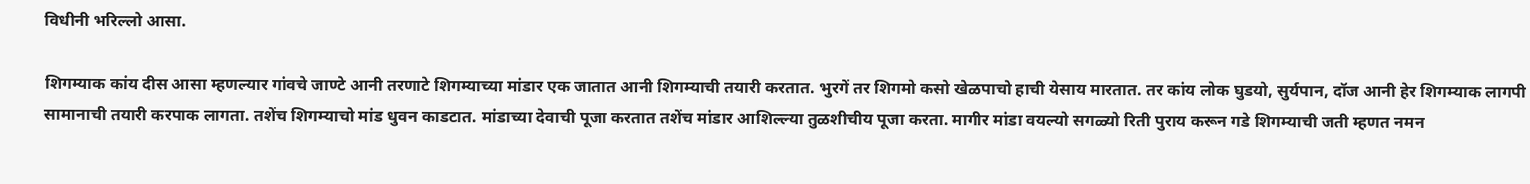विधीनी भरिल्लो आसा.

शिगम्याक कांय दीस आसा म्हणल्यार गांवचे जाण्टे आनी तरणाटे शिगम्याच्या मांडार एक जातात आनी शिगम्याची तयारी करतात. भुरगें तर शिगमो कसो खेळपाचो हाची येसाय मारतात. तर कांय लोक घुडयो, सुर्यपान, दॉज आनी हेर शिगम्याक लागपी सामानाची तयारी करपाक लागता. तशेंच शिगम्याचो मांड धुवन काडटात. मांडाच्या देवाची पूजा करतात तशेंच मांडार आशिल्ल्या तुळशीचीय पूजा करता. मागीर मांडा वयल्यो सगळ्यो रिती पुराय करून गडे शिगम्याची जती म्हणत नमन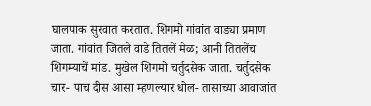घालपाक सुरवात करतात. शिगमो गांवांत वाड्या प्रमाण जाता. गांवांत जितले वाडे तितलें मेळ; आनी तितलेंच शिगम्याचें मांड. मुखेल शिगमो चर्तुदसेक जाता. चर्तुदसेक चार- पाच दीस आसा म्हणल्यार धोल- तासाच्या आवाजांत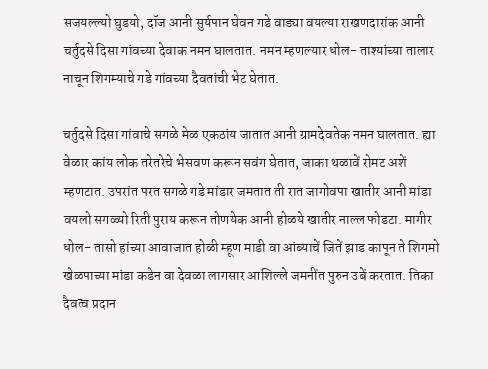सजयल्ल्यो घुडयो, दॉज आनी सुर्यपान घेवन गडे वाड्या वयल्या राखणदारांक आनी चर्तुदसे दिसा गांवच्या देवाक नमन घालतात. नमन म्हणल्यार धोल- ताश्यांच्या तालार नाचून शिगम्याचे गडे गांवच्या दैवतांची भेट घेतात.

चर्तुदसे दिसा गांवाचे सगळे मेळ एकठांय जातात आनी ग्रामदेवतेक नमन घालतात. ह्या वेळार कांय लोक तरेतरेचे भेसवण करून सवंग घेतात, जाका थळावें रोमट अशें म्हणटात. उपरांत परत सगळे गडे मांडार जमतात ती रात जागोवपा खातीर आनी मांडा वयलो सगळ्यो रिती पुराय करून तोणयेक आनी होळये खातीर नाल्ल फोडटा. मागीर धोल- तासो हांच्या आवाजात होळी म्हूण माडी वा आंब्याचें जितें झाड कापून ते शिगमो खेळपाच्या मांडा कडेन वा देवळा लागसार आशिल्ले जमनींत पुरुन उबें करतात. तिका दैवत्व प्रदान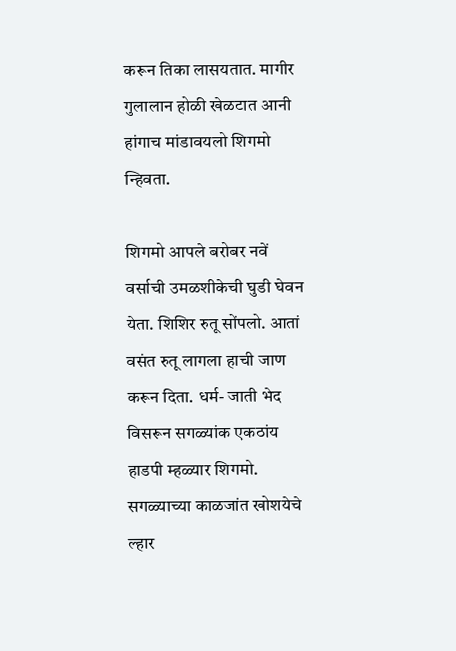करून तिका लासयतात. मागीर गुलालान होळी खेळटात आनी हांगाच मांडावयलो शिगमो न्हिवता.

शिगमो आपले बरोबर नवें वर्साची उमळशीकेची घुडी घेवन येता. शिशिर रुतू सोंपलो. आतां वसंत रुतू लागला हाची जाण करून दिता. धर्म- जाती भेद विसरून सगळ्यांक एकठांय हाडपी म्हळ्यार शिगमो.  सगळ्याच्या काळजांत खोशयेचे ल्हार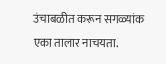उंचाबळीत करून सगळ्यांक एका तालार नाचयता.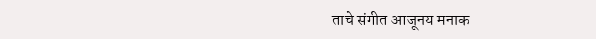ताचे संगीत आजूनय मनाक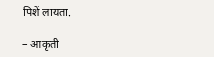पिशें लायता.

– आकृती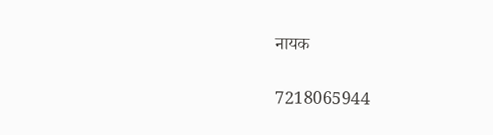नायक

7218065944